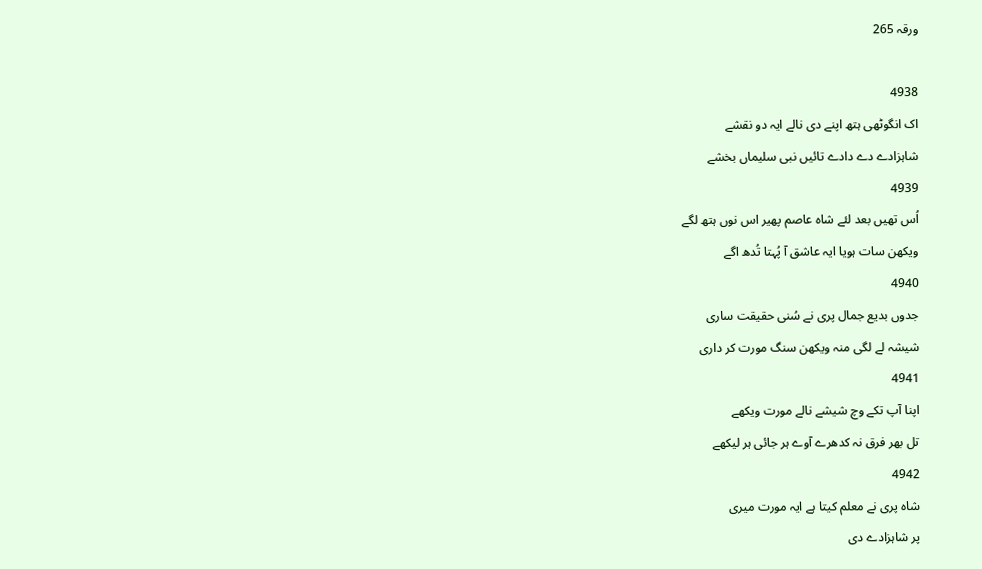ورقہ 265

4938
اک انگوٹھی ہتھ اپنے دی نالے ایہ دو نقشے
شاہزادے دے دادے تائیں نبی سلیماں بخشے
4939
اُس تھیں بعد لئے شاہ عاصم پھیر اس نوں ہتھ لگے
ویکھن سات ہویا ایہ عاشق آ پُہتا تُدھ اگے
4940
جدوں بدیع جمال پری نے سُنی حقیقت ساری
شیشہ لے لگی منہ ویکھن سنگ مورت کر داری
4941
اپنا آپ تکے وچ شیشے نالے مورت ویکھے
تل بھر فرق نہ کدھرے آوے ہر جائی ہر لیکھے
4942
شاہ پری نے معلم کیتا ہے ایہ مورت میری
پر شاہزادے دی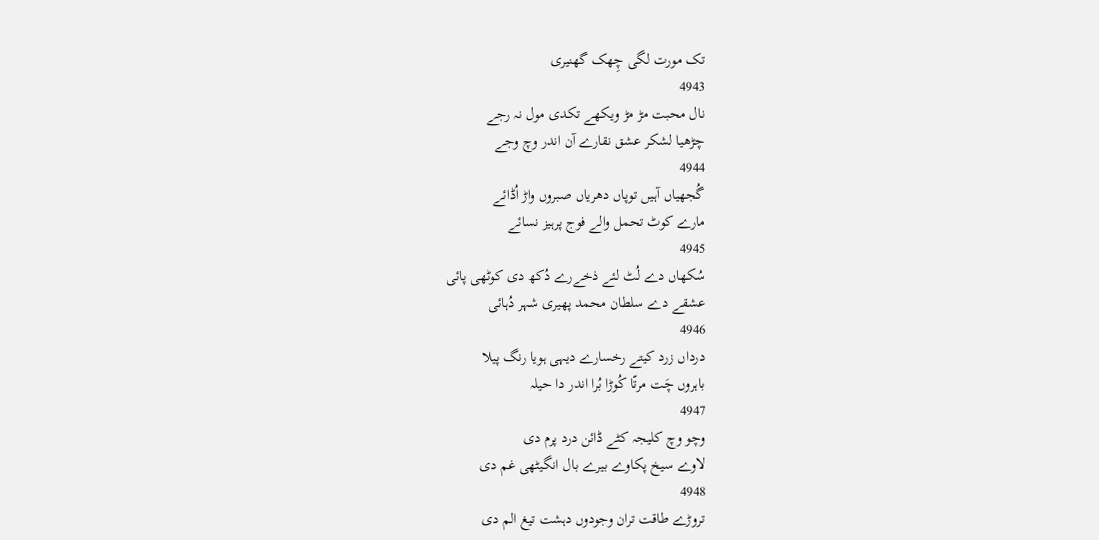تک مورت لگی چِھک گھنیری
4943
نال محبت مڑ مڑ ویکھے تکدی مول نہ رجے
چڑھیا لشکر عشق نقارے آن اندر وچ وجے
4944
گُجھیاں آہیں توپاں دھریاں صبروں واڑ اُڈائے
مارے کوٹ تحمل والے فوج پرہیز نسائے
4945
سُکھاں دے لُٹ لئے ذخےرے دُکھ دی کوٹھی پائی
عشقے دے سلطان محمد پھیری شہر دُہائی
4946
درداں زرد کیتے رخسارے دیہی ہویا رنگ پیلا
باہروں چَت مرتّا کُوڑا بُرا اندر دا حیلہ
4947
وچو وچ کلیجہ کٹے ڈائن درد پرم دی
لاوے سیخ پکاوے بیرے بال انگیٹھی غم دی
4948
تروڑے طاقت تران وجودوں دہشت تیغ الم دی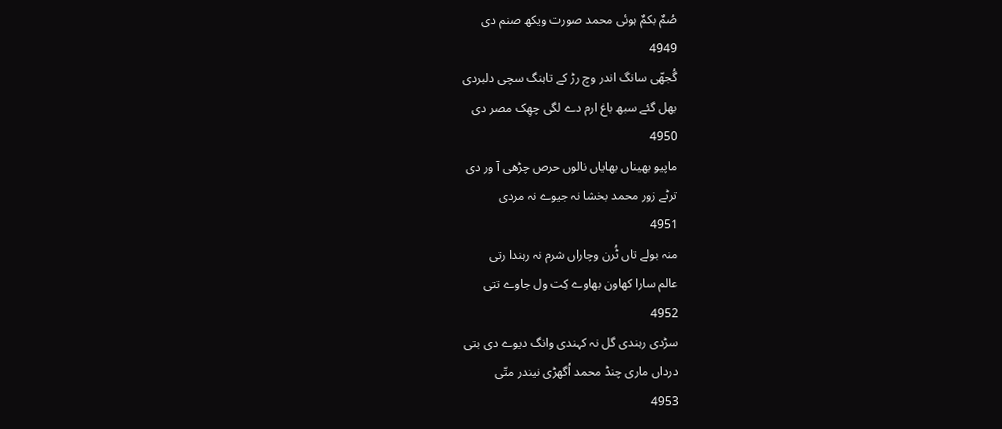صُمٌ بکمٌ ہوئی محمد صورت ویکھ صنم دی
4949
گُجھّی سانگ اندر وچ رڑ کے تاہنگ سچی دلبردی
بھل گئے سبھ باغ ارم دے لگی چھِک مصر دی
4950
ماپیو بھیناں بھایاں نالوں حرص چڑھی آ ور دی
ترٹے زور محمد بخشا نہ جیوے نہ مردی
4951
منہ بولے تاں ٹُرن وچاراں شرم نہ رہندا رتی
عالم سارا کھاون بھاوے کِت ول جاوے تتی
4952
سڑدی رہندی گل نہ کہندی وانگ دیوے دی بتی
درداں ماری چنڈ محمد اُگھڑی نیندر متّی
4953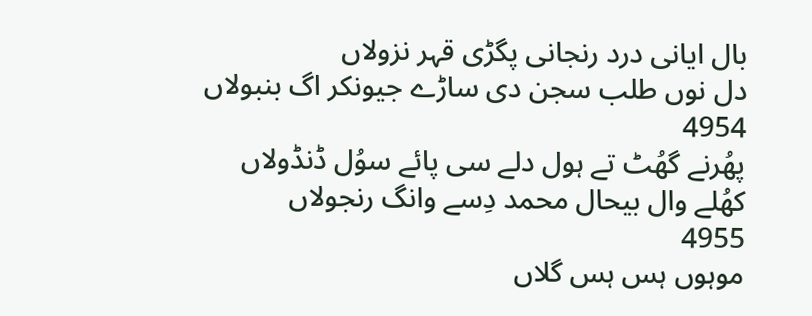بال ایانی درد رنجانی پگڑی قہر نزولاں
دل نوں طلب سجن دی ساڑے جیونکر اگ بنبولاں
4954
پھُرنے گھُٹ تے ہول دلے سی پائے سوُل ڈنڈولاں
کھُلے وال بیحال محمد دِسے وانگ رنجولاں
4955
موہوں ہس ہس گلاں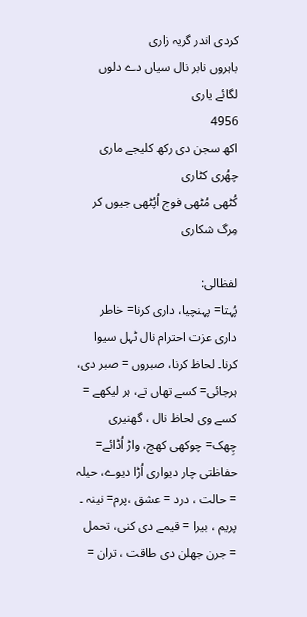کردی اندر گریہ زاری
باہروں نابر نال سیاں دے دلوں لگائے یاری
4956
اکھ سجن دی رکھ کلیجے ماری چھُری کٹاری
کُٹھی مُٹھی فوج اُپُٹھی جیوں کر مِرگ شکاری

لفظالی:
پُہتا= پہنچیا، داری کرنا= خاطر داری عزت احترام نال ٹہل سیوا کرنا۔ لحاظ کرنا، صبروں = صبر دی، ہرجائی= کسے تھاں تے، ہر لیکھے = کسے وی لحاظ نال ، گھنیری چِھک= چوکھی کھچ، واڑ اُڈائے= حفاظتی چار دیواری اُڑا دیوے، حیلہ = حالت ، درد = عشق ،پرم= نینہ ۔ پریم ، بیرا = قیمے دی کنی، تحمل = جرن جھلن دی طاقت ، تران =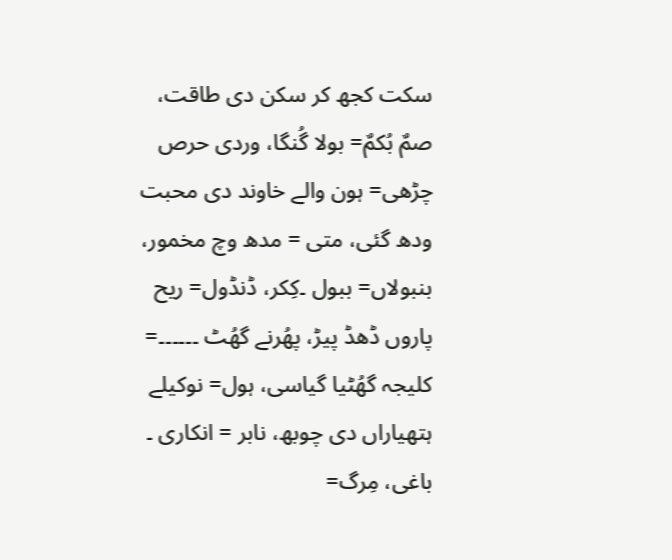سکت کجھ کر سکن دی طاقت، صمٌ بُکمٌ= بولا گُنگا، وردی حرص چڑھی= ہون والے خاوند دی محبت ودھ گئی، متی = مدھ وچ مخمور، بنبولاں= ببول ۔کِکر، ڈنڈول= ریح پاروں ڈھڈ پیڑ، پھُرنے گھُٹ ۔۔۔۔۔۔= کلیجہ گھُٹیا گیاسی، ہول= نوکیلے ہتھیاراں دی چوبھ، نابر = انکاری ۔ باغی، مِرگ=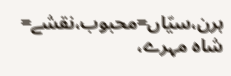ہرن،سیّاں=محبوب،نقشے= شاہ مہرے،